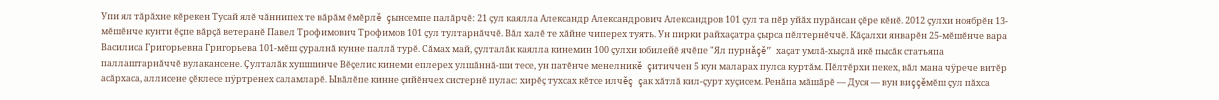Упи ял тăрăхне кĕрекен Тусай ялĕ чăннипех те вăрăм ĕмĕрлĕ çынсемпе палăрчĕ: 21 çул каялла Александр Александрович Александров 101 çул та пĕр уйăх пурăнсан çĕре кĕнĕ. 2012 çулхи ноябрĕн 13-мĕшĕнче кунти ĕçпе вăрçă ветеранĕ Павел Трофимович Трофимов 101 çул тултарнăччĕ. Вăл халĕ те хăйне чиперех туять. Ун пирки райхаçатра çырса пĕлтернĕччĕ. Кăçалхи январĕн 25-мĕшĕнче вара Василиса Григорьевна Григорьева 101-мĕш çуралнă кунне паллă турĕ. Сăмах май, çулталăк каялла кинемин 100 çулхи юбилейĕ ячĕпе "Ял пурнăçĕ” хаçат умлă-хыçлă икĕ пысăк статьяпа паллаштарнăччĕ вулакансене. Çулталăк хушшинче Вĕçелис кинеми еплерех улшăннă-ши тесе, ун патĕнче менелникĕ çитиччен 5 кун маларах пулса куртăм. Пĕлтĕрхи пекех, вăл мана чÿрече витĕр асăрхаса, аллисене çĕклесе пÿртренех саламларĕ. Ывăлĕпе кинне çийĕнчех систернĕ пулас: хирĕç тухсах кĕтсе илчĕç çак хăтлă кил-çурт хуçисем. Ренăпа мăшăрĕ — Дуся — вун виççĕмĕш çул пăхса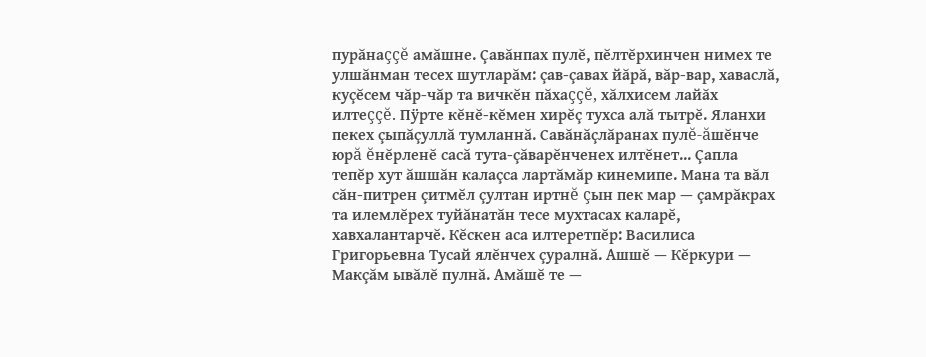пурăнаççĕ амăшне. Çавăнпах пулĕ, пĕлтĕрхинчен нимех те улшăнман тесех шутларăм: çав-çавах йăрă, вăр-вар, хаваслă, куçĕсем чăр-чăр та вичкĕн пăхаççĕ, хăлхисем лайăх илтеççĕ. Пÿрте кĕнĕ-кĕмен хирĕç тухса алă тытрĕ. Яланхи пекех çыпăçуллă тумланнă. Савăнăçлăранах пулĕ-ăшĕнче юрă ĕнĕрленĕ сасă тута-çăварĕнченех илтĕнет... Çапла тепĕр хут ăшшăн калаçса лартăмăр кинемипе. Мана та вăл сăн-питрен çитмĕл çултан иртнĕ çын пек мар — çамрăкрах та илемлĕрех туйăнатăн тесе мухтасах каларĕ, хавхалантарчĕ. Кĕскен аса илтеретпĕр: Василиса Григорьевна Тусай ялĕнчех çуралнă. Ашшĕ — Кĕркури — Макçăм ывăлĕ пулнă. Амăшĕ те —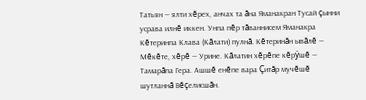Татьян — ялти хĕрех, анчах та ăна Яманакран Тусай çынни усрава илнĕ иккен. Унпа пĕр тăваннисем Яманакра Кĕтеринпа Клава (Кăлати) пулнă. Кĕтеринăн ывăлĕ — Мĕкĕте, хĕрĕ — Урине. Кăлатин хĕрĕпе кĕрÿшĕ — Тамарăпа Гера. Ашшĕ енĕпе вара Çитăр мучĕшĕ шутланнă Вĕçелисшăн.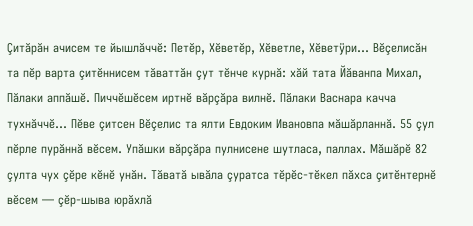Çитăрăн ачисем те йышлăччĕ: Петĕр, Хĕветĕр, Хĕветле, Хĕветÿри... Вĕçелисăн та пĕр варта çитĕннисем тăваттăн çут тĕнче курнă: хăй тата Йăванпа Михал, Пăлаки аппăшĕ. Пиччĕшĕсем иртнĕ вăрçăра вилнĕ. Пăлаки Васнара качча тухнăччĕ... Пĕве çитсен Вĕçелис та ялти Евдоким Ивановпа мăшăрланнă. 55 çул пĕрле пурăннă вĕсем. Упăшки вăрçăра пулнисене шутласа, паллах. Мăшăрĕ 82 çулта чух çĕре кĕнĕ унăн. Тăватă ывăла çуратса тĕрĕс-тĕкел пăхса çитĕнтернĕ вĕсем — çĕр-шыва юрăхлă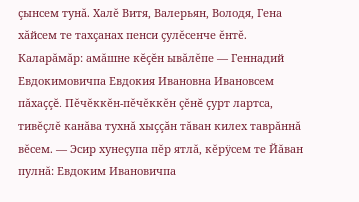çынсем тунă. Халĕ Витя, Валерьян, Володя, Гена хăйсем те тахçанах пенси çулĕсенче ĕнтĕ. Каларăмăр: амăшне кĕçĕн ывăлĕпе — Геннадий Евдокимовичпа Евдокия Ивановна Ивановсем пăхаççĕ. Пĕчĕккĕн-пĕчĕккĕн çĕнĕ çурт лартса, тивĕçлĕ канăва тухнă хыççăн тăван килех таврăннă вĕсем. — Эсир хунеçупа пĕр ятлă, кĕрÿсем те Йăван пулнă: Евдоким Ивановичпа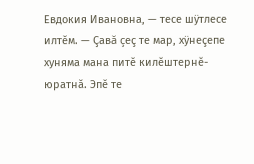Евдокия Ивановна, — тесе шÿтлесе илтĕм. — Çавă çеç те мар, хÿнеçепе хуняма мана питĕ килĕштернĕ-юратнă. Эпĕ те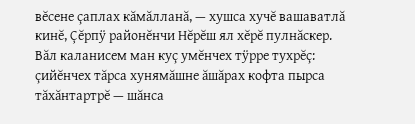вĕсене çаплах кăмăлланă, — хушса хучĕ вашаватлă кинĕ, Çĕрпÿ районĕнчи Нĕрĕш ял хĕрĕ пулнăскер. Вăл каланисем ман куç умĕнчех тÿрре тухрĕç: çийĕнчех тăрса хунямăшне ăшăрах кофта пырса тăхăнтартрĕ — шăнса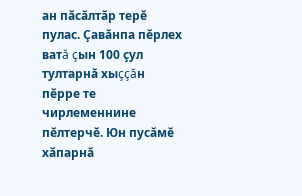ан пăсăлтăр терĕ пулас. Çавăнпа пĕрлех ватă çын 100 çул тултарнă хыççăн пĕрре те чирлеменнине пĕлтерчĕ. Юн пусăмĕ хăпарнă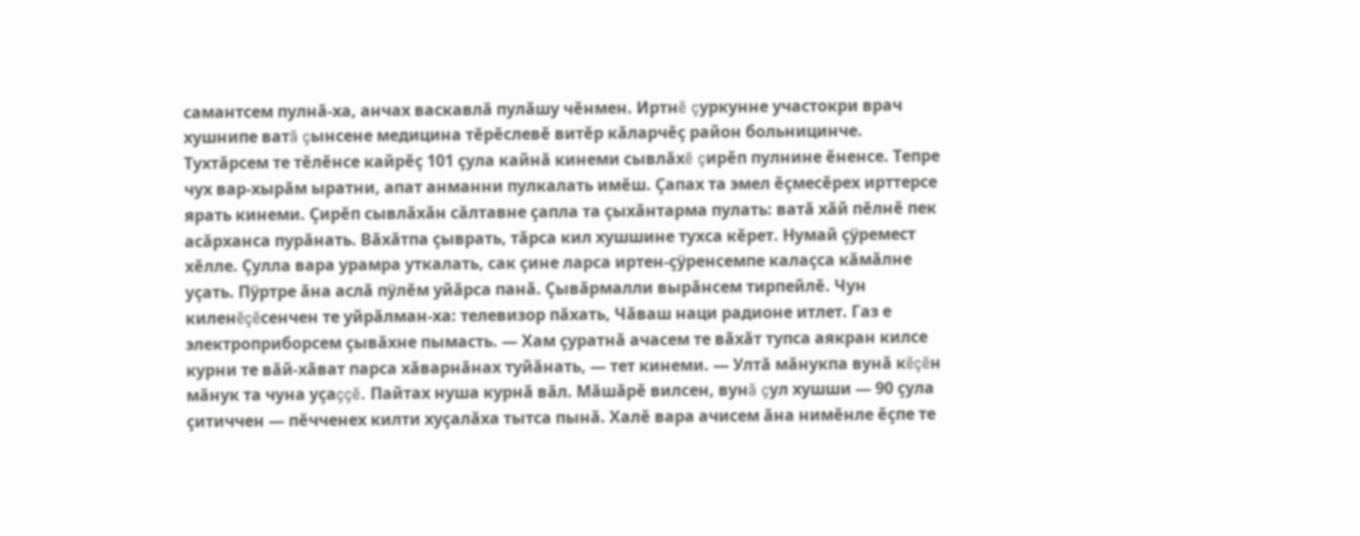самантсем пулнă-ха, анчах васкавлă пулăшу чĕнмен. Иртнĕ çуркунне участокри врач хушнипе ватă çынсене медицина тĕрĕслевĕ витĕр кăларчĕç район больницинче. Тухтăрсем те тĕлĕнсе кайрĕç 101 çула кайнă кинеми сывлăхĕ çирĕп пулнине ĕненсе. Тепре чух вар-хырăм ыратни, апат анманни пулкалать имĕш. Çапах та эмел ĕçмесĕрех ирттерсе ярать кинеми. Çирĕп сывлăхăн сăлтавне çапла та çыхăнтарма пулать: ватă хăй пĕлнĕ пек асăрханса пурăнать. Вăхăтпа çыврать, тăрса кил хушшине тухса кĕрет. Нумай çÿремест хĕлле. Çулла вара урамра уткалать, сак çине ларса иртен-çÿренсемпе калаçса кăмăлне уçать. Пÿртре ăна аслă пÿлĕм уйăрса панă. Çывăрмалли вырăнсем тирпейлĕ. Чун киленĕçĕсенчен те уйрăлман-ха: телевизор пăхать, Чăваш наци радионе итлет. Газ е электроприборсем çывăхне пымасть. — Хам çуратнă ачасем те вăхăт тупса аякран килсе курни те вăй-хăват парса хăварнăнах туйăнать, — тет кинеми. — Ултă мăнукпа вунă кĕçĕн мăнук та чуна уçаççĕ. Пайтах нуша курнă вăл. Мăшăрĕ вилсен, вунă çул хушши — 90 çула çитиччен — пĕчченех килти хуçалăха тытса пынă. Халĕ вара ачисем ăна нимĕнле ĕçпе те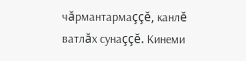чăрмантармаççĕ, канлĕ ватлăх сунаççĕ. Кинеми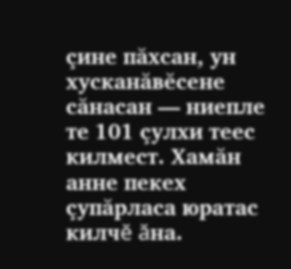çине пăхсан, ун хусканăвĕсене сăнасан — ниепле те 101 çулхи теес килмест. Хамăн анне пекех çупăрласа юратас килчĕ ăна.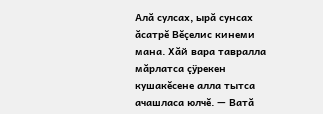Алă сулсах, ырă сунсах ăсатрĕ Вĕçелис кинеми мана. Хăй вара тавралла мăрлатса çÿрекен кушакĕсене алла тытса ачашласа юлчĕ. — Ватă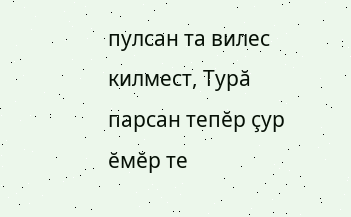пулсан та вилес килмест, Турă парсан тепĕр çур ĕмĕр те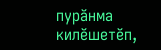пурăнма килĕшетĕп,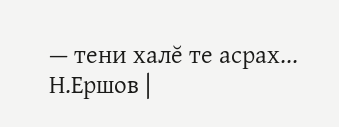— тени халĕ те асрах...
Н.Ершов |